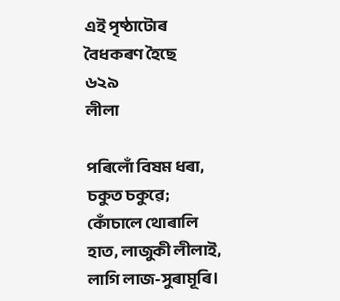এই পৃষ্ঠাটোৰ বৈধকৰণ হৈছে
৬২৯
লীলা

পৰিলোঁ বিষম ধৰা, চকুত চকুৱে;
কোঁচালে থোৰালি হাত, লাজুকী লীলাই,
লাগি লাজ-সুৰামূৰি।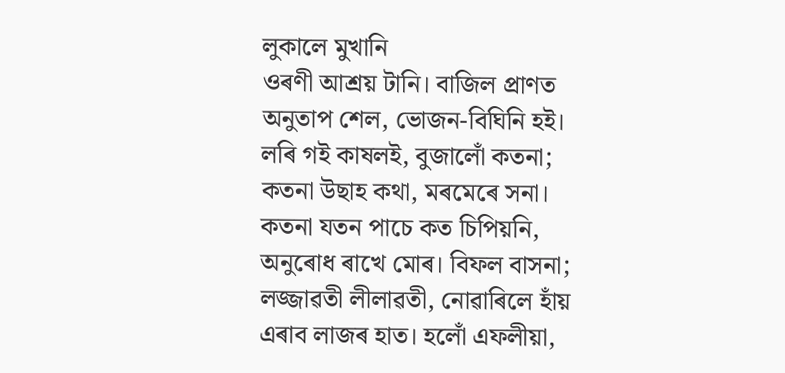লুকালে মুখানি
ওৰণী আশ্ৰয় টানি। বাজিল প্ৰাণত
অনুতাপ শেল, ভোজন-বিঘিনি হই।
লৰি গই কাষলই, বুজালোঁ কতনা;
কতনা উছাহ কথা, মৰমেৰে সনা।
কতনা যতন পাচে কত চিপিয়নি,
অনুৰোধ ৰাখে মোৰ। বিফল বাসনা;
লজ্জাৱতী লীলাৱতী, নোৱাৰিলে হাঁয়
এৰাব লাজৰ হাত। হলোঁ এফলীয়া,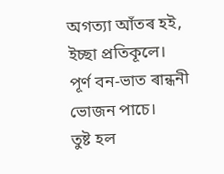অগত্যা আঁতৰ হই, ইচ্ছা প্ৰতিকূলে।
পূৰ্ণ বন-ভাত ৰান্ধনী ভোজন পাচে।
তুষ্ট হল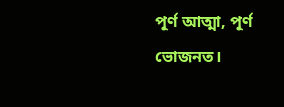পূৰ্ণ আত্মা, পূৰ্ণ ভোজনত।